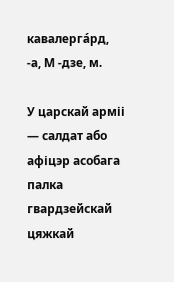кавалерга́рд, ‑а, М ‑дзе, м.

У царскай арміі — салдат або афіцэр асобага палка гвардзейскай цяжкай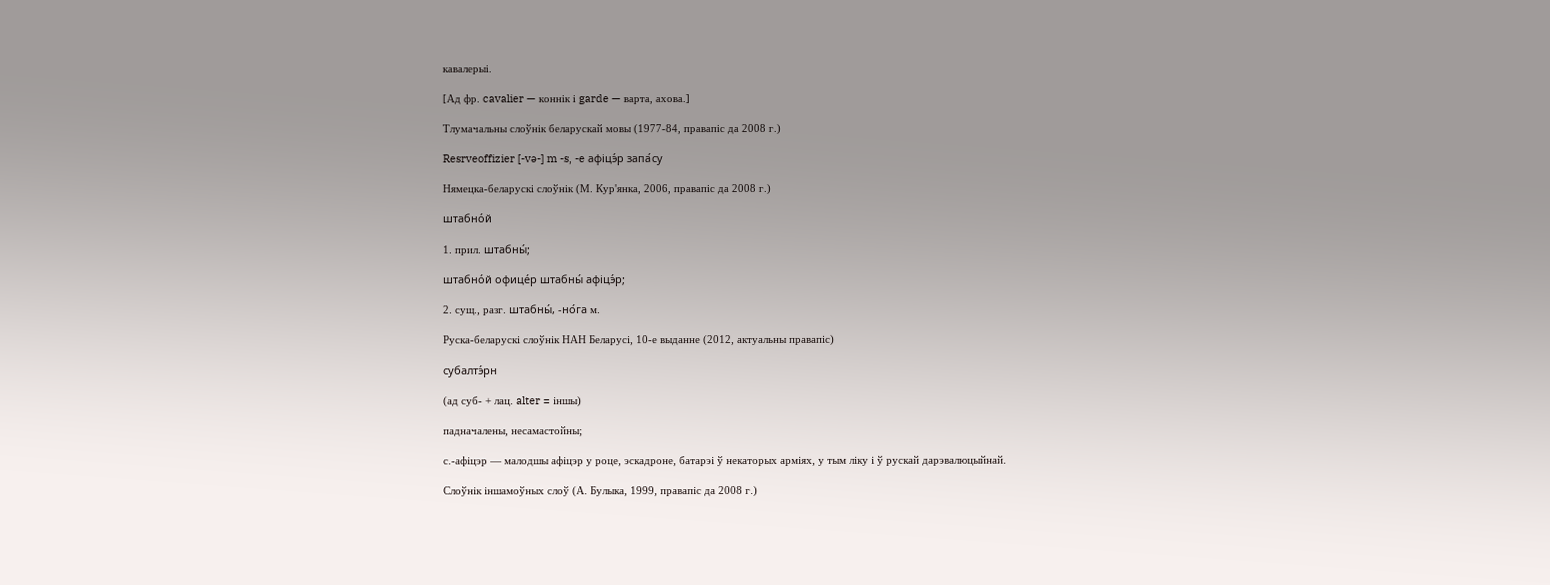кавалерыі.

[Ад фр. cavalier — коннік і garde — варта, ахова.]

Тлумачальны слоўнік беларускай мовы (1977-84, правапіс да 2008 г.)

Resrveoffizier [-və-] m -s, -e афіцэ́р запа́су

Нямецка-беларускі слоўнік (М. Кур'янка, 2006, правапіс да 2008 г.)

штабно́й

1. прил. штабны́;

штабно́й офице́р штабны́ афіцэ́р;

2. сущ., разг. штабны́, -но́га м.

Руска-беларускі слоўнік НАН Беларусі, 10-е выданне (2012, актуальны правапіс)

субалтэ́рн

(ад суб- + лац. alter = іншы)

падначалены, несамастойны;

с.-афіцэр — малодшы афіцэр у роце, эскадроне, батарэі ў некаторых арміях, у тым ліку і ў рускай дарэвалюцыйнай.

Слоўнік іншамоўных слоў (А. Булыка, 1999, правапіс да 2008 г.)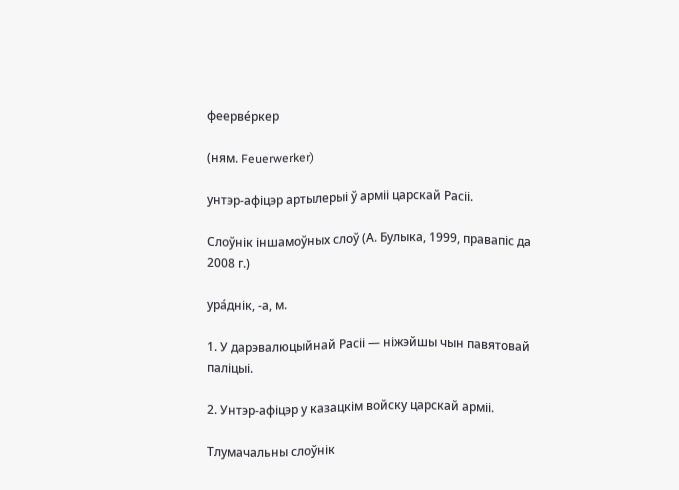феерве́ркер

(ням. Feuerwerker)

унтэр-афіцэр артылерыі ў арміі царскай Расіі.

Слоўнік іншамоўных слоў (А. Булыка, 1999, правапіс да 2008 г.)

ура́днік, ‑а, м.

1. У дарэвалюцыйнай Расіі — ніжэйшы чын павятовай паліцыі.

2. Унтэр-афіцэр у казацкім войску царскай арміі.

Тлумачальны слоўнік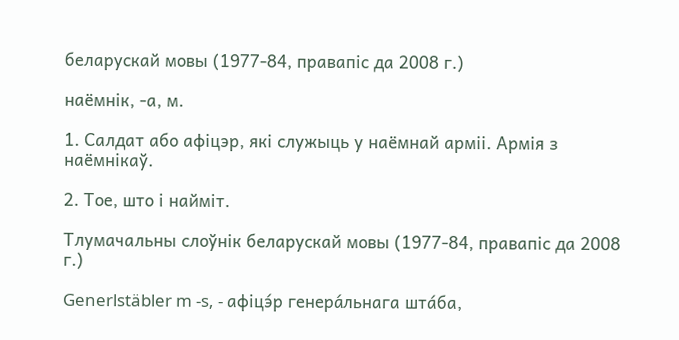беларускай мовы (1977-84, правапіс да 2008 г.)

наёмнік, ‑а, м.

1. Салдат або афіцэр, які служыць у наёмнай арміі. Армія з наёмнікаў.

2. Тое, што і найміт.

Тлумачальны слоўнік беларускай мовы (1977-84, правапіс да 2008 г.)

Generlstäbler m -s, - афіцэ́р генера́льнага шта́ба,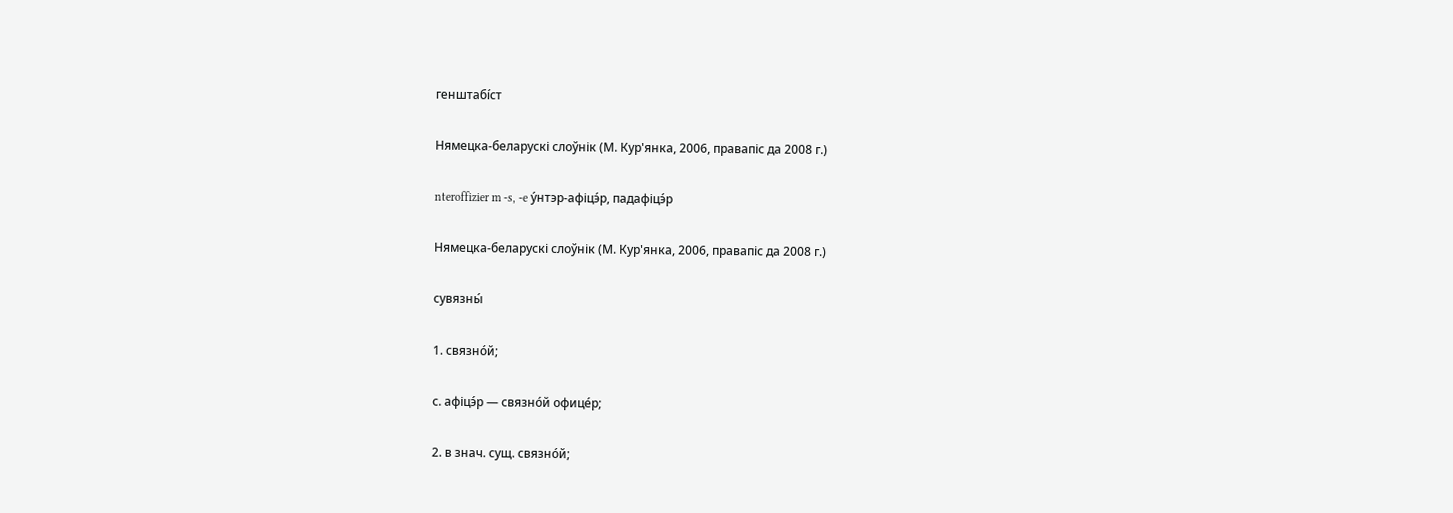генштабі́ст

Нямецка-беларускі слоўнік (М. Кур'янка, 2006, правапіс да 2008 г.)

nteroffizier m -s, -e у́нтэр-афіцэ́р, падафіцэ́р

Нямецка-беларускі слоўнік (М. Кур'янка, 2006, правапіс да 2008 г.)

сувязны́

1. связно́й;

с. афіцэ́р — связно́й офице́р;

2. в знач. сущ. связно́й;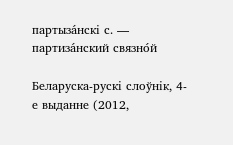партыза́нскі с. — партиза́нский связно́й

Беларуска-рускі слоўнік, 4-е выданне (2012,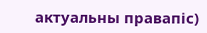актуальны правапіс)